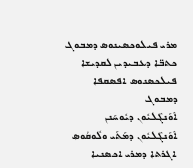ܡܪܝ ܦܝܠܘܟܣܝܢܘܣ ܕܡܒܘܓ
ܟܬܒ̈ܐ ܕܥܒܝܕܝܢ ܠܩܕܝܫܐ ܦܝܠܟܣܢܘܣ ܐܦܣܩܦܐ ܕܡܒܘܓ
ܐܶܘܰܢܓܶܠܝܽܘܢ ܕܝܽܘܚܰܢܢ
ܐܶܘܰܢܓܶܠܝܽܘܢ ܕܡܰܬܰܝ ܘܠܽܘܩܳܘܤ
ܐܓܪܬܐ ܕܡܪܝ ܐܟܣܢܝܐ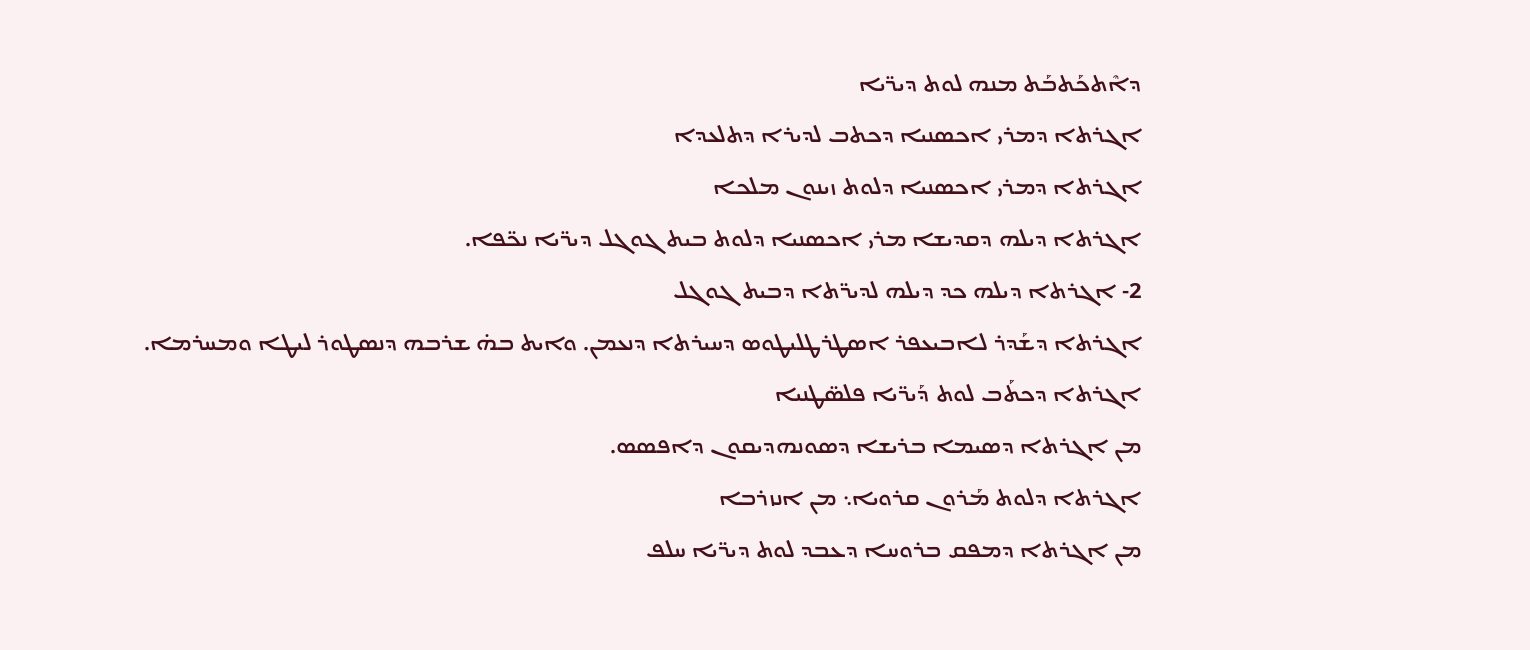ܕܐܶܬܟܰܬܒܰܬ ܡܢܗ ܠܘܬ ܕܝܖ̈ܝܐ
ܐܓܪܬܐ ܕܡܪܝ ܐܟܣܢܝܐ ܕܟܬܒ ܠܕܝܪܐ ܕܬܠܥܕܐ
ܐܓܪܬܐ ܕܡܪܝ ܐܟܣܢܝܐ ܕܠܘܬ ܙܝܢܘܢ ܡܠܟܐ
ܐܓܪܬܐ ܕܝܠܗ ܕܩܕܝܫܐ ܡܪܝ ܐܟܣܢܝܐ ܕܠܘܬ ܒܝܬ ܓܘܓܠ ܕܝܖ̈ܝܐ ܢܟ̈ܦܐ.
2- ܐܓܪܬܐ ܕܝܠܗ ܟܕ ܕܝܠܗ ܠܕܝܖ̈ܬܐ ܕܒܝܬ ܓܘܓܠ
ܐܓܪܬܐ ܕܫܰܕܪ ܠܐܒܝܥܦܪ ܐܣܛܪܛܠܝܛܘܣ ܕܚܝܪܬܐ ܕܢܥܡܢ. ܘܐܝܬ ܒܗ̇ ܫܪܒܗ ܕܢܣܛܘܪ ܠܝܛܐ ܘܡܚܪܡܐ.
ܐܓܪܬܐ ܕܟܬܰܒ ܠܘܬ ܕܰܝܖ̈ܝܐ ܦܠܣ̈ܛܢܝܐ
ܡܢ ܐܓܪܬܐ ܕܣܝܡܐ ܒܪܝܫܐ ܕܣܘܢܗܕܝܩܘܢ ܕܐܦܣܣ.
ܐܓܪܬܐ ܕܠܘܬ ܡܰܪܘܢ ܩܪܘܝܐ܆ ܡܢ ܐܢܙܪܒܐ
ܡܢ ܐܓܪܬܐ ܕܡܦܩ ܒܪܘܚܐ ܕܥܒܕ ܠܘܬ ܕܝܖ̈ܝܐ ܚܠܦ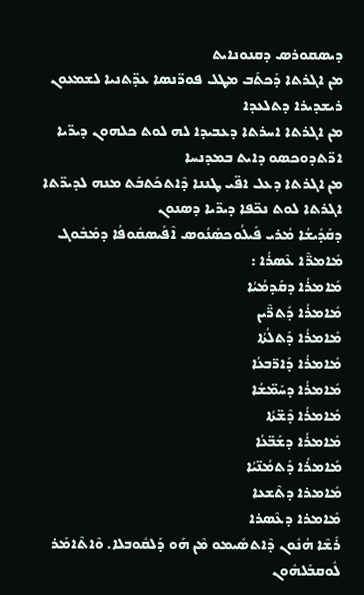ܕܝܣܩܘܪܣ ܕܩܢܘܢܐܝܬ
ܡܢ ܐܓܪܬܐ ܕܰܟܬܰܒ ܡܛܠ ܦܘܖ̈ܢܣܐ ܥܕ̈ܬܢܝܐ ܠܫܡܥܘܢ ܪܝܫܕܝܪܐ ܕܬܠܥܕܐ
ܡܢ ܐܓܪܬܐ ܐܚܪܬܐ ܕܥܒܝܕܐ ܠܗ ܠܘܬ ܟܠܗܘܢ ܕܝܖ̈ܝܐ ܐܖ̈ܬܕܘܟܣܘ ܕܐܝܬ ܒܡܕܢܚܐ
ܡܢ ܐܓܪܬܐ ܕܥܠ ܐܦ̈ܝ ܛܢܢܐ ܕܶܐܬܟܰܬܒܰܬ ܡܢܗ ܠܕܝܖ̈ܬܐ
ܐܓܪܬܐ ܠܘܬ ܢܟ̈ܦܐ ܕܝܖ̈ܝܐ ܕܣܢܘܢ
ܕܩܰܕܺܝܫܳܐ ܡܳܪܝ ܦܺܝܠܳܘܟܣܺܢܳܘܣ ܐܶܦܺܝܣܩܽܘܦܳܐ ܕܡܰܒܽܘܓ ܡܺܐܡܪ̈ܶܐ ܥܶܣܪܳܐ :
ܡܺܐܡܪܳܐ ܕܩܰܕܡܳܝܳܐ
ܡܺܐܡܪܳܐ ܕܰܬܪ̈ܶܝܢ
ܡܺܐܡܪܳܐ ܕܰܬܠܳܬܳܐ
ܡܺܐܡܪܳܐ ܕܰܐܪ̈ܒܥܳܐ
ܡܺܐܡܪܳܐ ܕܚܰܡ̈ܫܳܐ
ܡܺܐܡܪܳܐ ܕܶܫ̈ܬܳܐ
ܡܺܐܡܪܳܐ ܕܫܰܒ̈ܥܳܐ
ܡܺܐܡܪܳܐ ܕܰܬܡܳܢ̈ܝܳܐ
ܡܺܐܡܪܐ ܕܬܶܫܥܐ
ܡܺܐܡܪܐ ܕܥܶܣܪܐ
ܪܺܫܶܐ ܗܳܢܽܘܢ ܕܶܐܬܣܺܝܡܘ ܡܶܢ ܗܰܘ ܕܰܠܩܽܘܒܠܐ. ܘܶܐܬܶܐܡܰܪ ܠܽܘܩܒܰܠܗܽܘܢ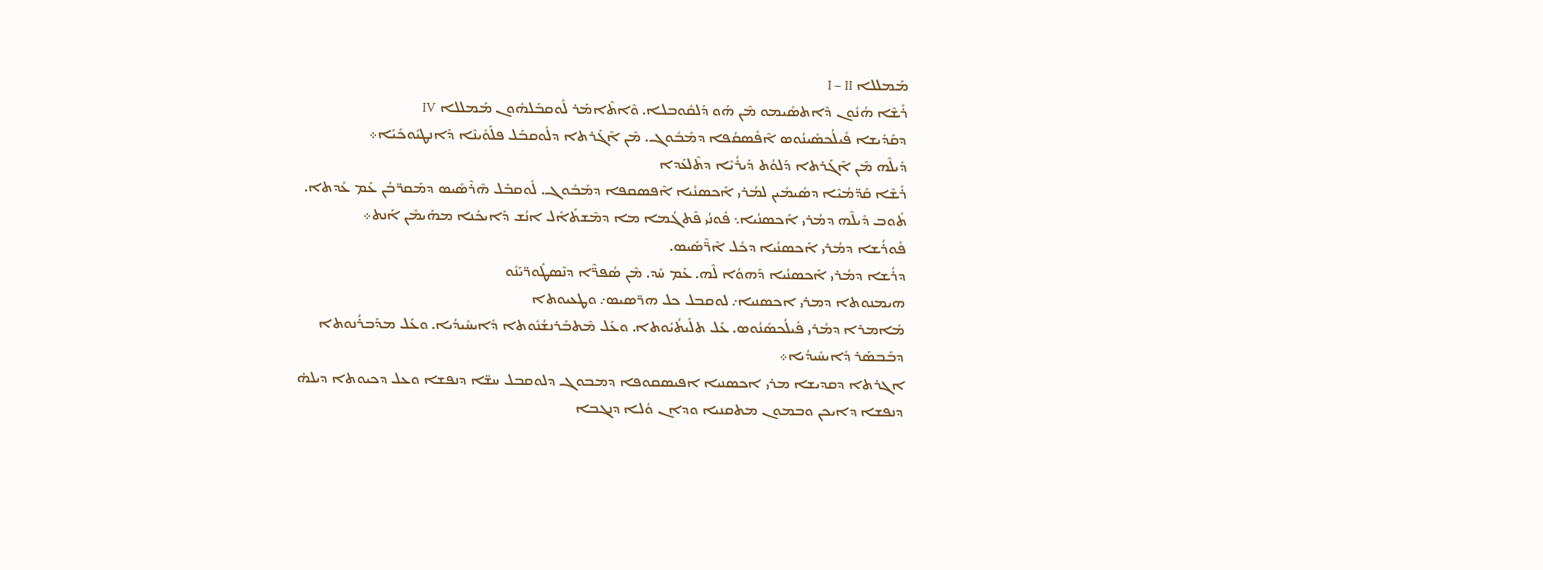ܡܰܡܠܠܐ I – II
ܪܺܫܶܐ ܗܳܢܽܘܢ ܕܶܐܬܣܺܝܡܘ ܡܶܢ ܗܰܘ ܕܰܠܩܽܘܒܠܐ. ܘܶܐܬܶܐܡܰܪ ܠܽܘܩܒܰܠܗܽܘܢ ܡܰܡܠܠܐ IV
ܕܩܰܕܺܝܫܐ ܦܺܝܠܳܟܣܺܝܢܳܘܣ ܐܶܦܺܣܩܳܦܐ ܕܡܰܒܽܘܓ. ܡܶܢ ܐܶܓܰܪܬܐ ܕܠܽܘܩܒܰܠ ܦܠܰܘܺܝܢܶܐ ܕܰܐܢܛܝܽܘܟܺܝܰܐ܀
ܕܺܝܠܶܗ ܡܶܢ ܐܶܓܰܪܬܐ ܕܰܠܘܳܬ ܕܰܝܪܳܝܶܐ ܕܬܶܠܥܰܕܐ
ܪܺܫܶܐ ܩܰܕ̈ܡܳܝܶܐ ܕܣܺܝܡܺܝܢ ܠܡܳܪܝ ܐܰܟܣܢܳܝܐ ܐܶܦܣܩܦܐ ܕܡܰܒܽܘܓ. ܠܽܘܩܒܰܠ ܗܶܪܶܣܺܝܣ ܕܡܰܩܪ̈ܒܳܢ ܥܰܡ ܥܺܕܬܐ.
ܬܽܘܒ ܕܺܝܠܶܗ ܕܡܳܪܝ ܐܰܟܣܢܳܝܐ܆ ܦܽܘܢܳܝ ܦܶܬܓܳܡܐ ܡܐ ܕܡܶܫܬܰܐܰܠ ܐܢܳܫ ܕܰܐܝܟܰܢܐ ܡܗܰܝܡܶܢ ܐܰܢܬ܀
ܦܽܘܪܳܫܐ ܕܡܳܪܝ ܐܰܟܣܢܳܝܐ ܕܟܽܠ ܐܶܪ̈ܶܣܺܝܣ.
ܕܪܳܫܐ ܕܡܳܪܝ ܐܰܟܣܢܳܝܐ ܕܰܗܘܳܐ ܠܶܗ. ܥܰܡ ܚܰܕ. ܡܶܢ ܣܳܦܪ̈ܶܐ ܕܢܶܣܛܽܘܪ̈ܝܰܢܽܘ
ܗܝܡܢܘܬܐ ܕܡܪܝ ܐܟܣܢܝܐ܇ ܠܘܩܒܠ ܟܠ ܗܪ̈ܣܝܣ܇ ܘܛܥܝܘܬܐ
ܡܺܐܡܪܐ ܕܡܳܪܝ ܦܺܝܠܳܟܣܺܢܳܘܣ. ܥܰܠ ܬܠܺܝܬܳܝܽܘܬܐ. ܘܥܰܠ ܡܶܬܒܰܪܢܫܳܢܽܘܬܐ ܕܺܐܝܚܺܝܕܳܝܐ. ܘܥܰܠ ܡܕܰܒܪܳܢܘܬܐ ܕܒܰܒܣܰܪ ܕܺܐܝܚܺܝܕܳܝܐ܀
ܐܓܪܬܐ ܕܩܕܝܫܐ ܡܪܝ ܐܟܣܢܝܐ ܐܦܝܣܩܘܦܐ ܕܡܒܘܓ ܕܠܘܩܒܠ ܚܫ̈ܐ ܕܢܦܫܐ ܘܥܠ ܕܟܝܘܬܐ ܕܝܠܗ̇ ܕܢܦܫܐ ܕܐܝܟܢ ܘܒܡܘܢ ܡܬܩܢܝܐ ܘܕܐܢ ܘܳܠܐ ܕܢܓܒܐ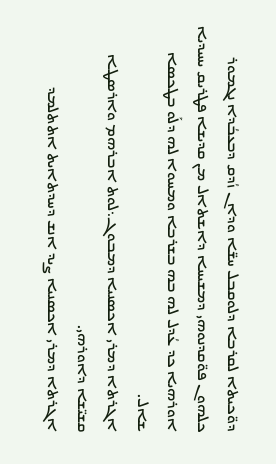ܕܘ̈ܟܝܬܐ ܠܩܪܒܐ ܕܠܘܩܒܠ ܚܫ̈ܐ ܘܕܐܢ ܙܳܕܩ ܕܒܥܒܳܕܐ ܢܓܡܘܪ ܟܠܗܘܢ ܦܘ̈ܩܕܢܘܗܝ ܕܡܫܝܚܐ ܕܐܫܬܐܠ ܡܢ ܩܕܝܫܐ ܦܛܪܝܩ ܝܚܝܕܝܐ ܐܘܪܗܝܐ ܟܕ ܥܳܕܠ ܠܗ ܒܗ ܒܫܪܒܐ ܘܡܚܘܐ ܠܗ ܕܠܰܘ ܒܛܟܣܐ ܫܐܠ.
ܐܓܪܬܐ ܕܡܪܝ ܐܟܣܢܝܐ ܕܡܒܘܓ܆ܠܘܬ ܐܒܪܗܡ ܘܐܪܣܛܐ ܩܫܝ̈ܫܐ ܕܐܘܪܗܝ.
ܐܓܪܬܐ ܕܡܪܝ ܐܟܣܢܝܐ ܨܝܕ ܐܢܫ ܕܚܕܬܐܝܬ ܐܬܬܠܡܕ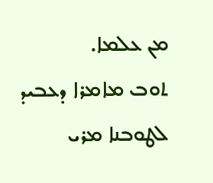ܡܢ ܥܠܡܐ.
ܬܘܒ ܡܐܡܪܐ ܕܥܒܝܕ ܠܛܘܒܢܐ ܡܪܝ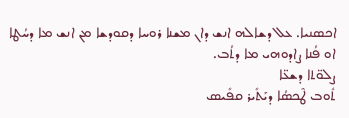ܐܟܣܢܝܐ. ܥܠ ܕܫܐܠܗ ܐܢܫ ܕܐܢ ܡܫܢܐ ܪܘܚܐ ܕܩܘܕܫܐ ܡܢ ܐܢܫ ܡܐ ܕܚܳܛܐ ܐܘ ܦܳܢܐ ܨܐܕܘܗܝ ܡܐ ܕܬܳܒ.
ܨܠܘ̈ܬܐ ܕܫܥ̈ܐ
ܬܽܘܒ ܛܶܟܣܳܐ ܕܝܰܬܺܝܪ ܩܦܺܝܣ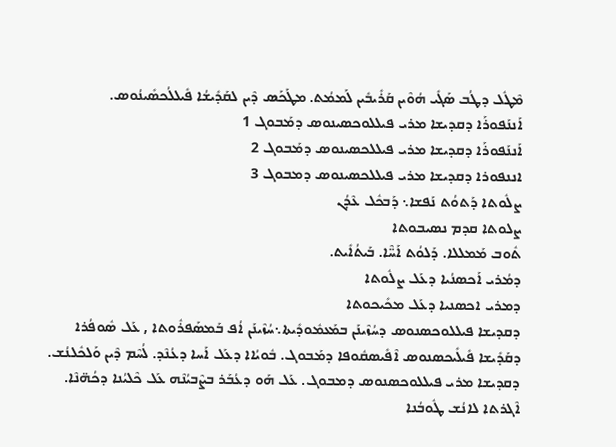ܡܶܛܽܠ ܕܛܳܒ ܣܰܓܺܝ ܗܳܘܶܝܢ ܩܰܪܺܝܒܺܝܢ ܠܰܡܡܳܬ. ܡܛܰܟܰܣ ܕܶܝܢ ܠܩܰܕܺܝܫܳܐ ܦܺܝܠܠܳܟܣܺܝܢܳܘܣ.
ܐܰܢܢܰܦܘܪܰܐ ܕܩܕܝܫܐ ܡܪܝ ܦܝܠܠܘܟܣܝܢܘܣ ܕܡܰܒܘܓ 1
ܐܰܢܢܰܦܘܪܰܐ ܕܩܕܝܫܐ ܡܪܝ ܦܝܠܠܟܣܝܢܘܣ ܕܡܰܒܘܓ 2
ܐܢܢܦܘܪܐ ܕܩܕܝܫܐ ܡܪܝ ܦܝܠܠܟܣܝܢܘܣ ܕܡܒܘܓ 3
ܨܠܽܘܬܐ ܕܰܬܘܳܬ ܢܰܦܫܐ܆ ܕܰܒܟܽܠ ܥܶܕܳܢ
ܨܠܘܬܐ ܩܕܡ ܢܣܝܒܘܬܐ
ܬܽܘܒ ܡܰܡܠܠܐ. ܕܰܠܘܳܬ ܐܰܚ̈ܶܐ. ܒܰܝܬܳܐܺܝܬ.
ܕܡܳܪܝ ܐܰܟܣܢܳܝܐ ܕܥܰܠ ܨܠܽܘܬܐ
ܕܡܪܝ ܐܟܣܢܝܐ ܕܥܰܠ ܡܟܺܝܟܘܬܐ
ܕܩܕܝܫܐ ܦܝܠܠܘܟܣܢܘܣ ܕܚܳܙܶܝܢܰܢ ܒܡܰܥܡܽܘܕܺܝܬܐ܆ܚܳܙܶܝܢܰܢ ܐܳܦ ܒܰܡܣܰܦܪܽܘܬܐ , ܥܰܠ ܣܽܘܦܳܪܐ
ܕܩܰܕܺܝܫܐ ܦܺܝܠܺܝܟܣܢܘܣ ܐܶܦܺܝܣܩܽܘܦܐ ܕܡܰܒܘܓ. ܒܽܘܝܳܐܐ ܕܥܰܠ ܐܰܚܐ ܕܥܳܢܶܕ. ܠܳܚܶܡ ܕܶܝܢ ܘܰܠܟܽܠܢܳܫ.
ܕܩܕܝܫܐ ܡܪܝ ܦܝܠܠܘܟܣܢܘܣ ܕܡܒܘܓ. ܥܰܠ ܗܰܘ ܕܥܳܒܰܪ ܒܨܶܒܝܳܢܶܗ ܥܰܠ ܟܶܠܝܳܢܐ ܕܟܳܗ̈ܢܶܐ.
ܐܶܓܪܬܐ ܠܐܢܳܫ ܛܽܘܒܳܢܐ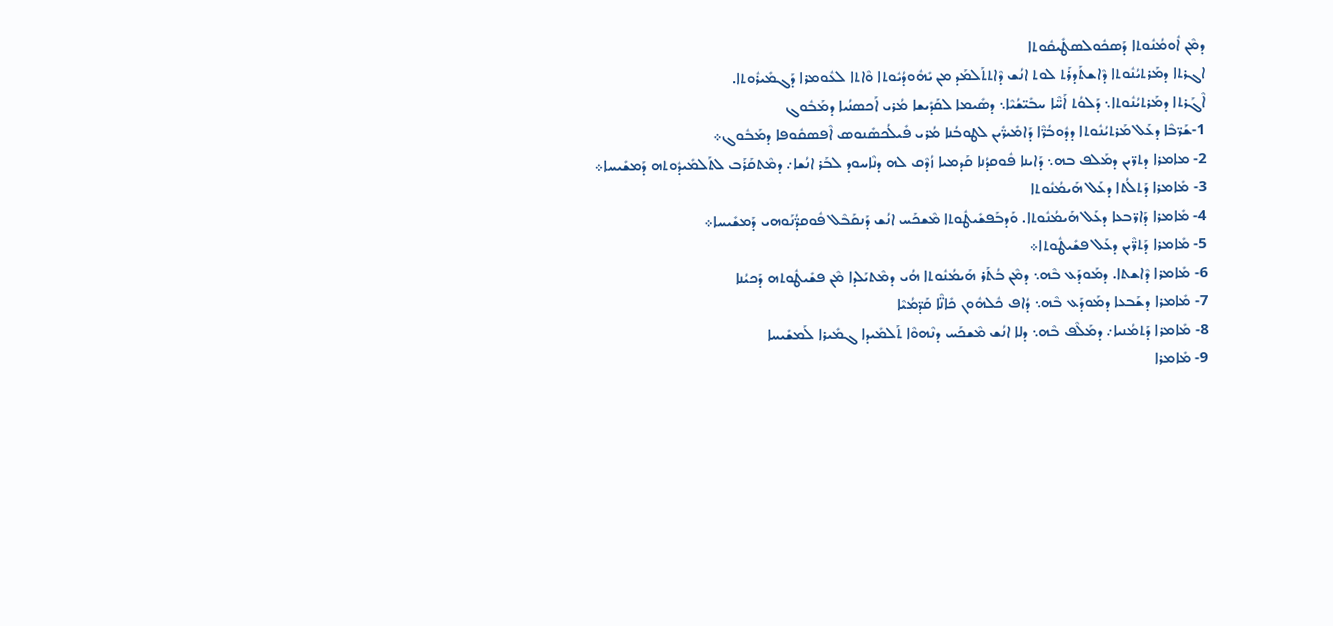ܕܡܶܢ ܐܽܘܡܳܢܽܘܬܐ ܕܰܣܟܽܘܠܣܛܺܝܩܽܘܬܐ
ܐܓܪܬܐ ܕܡܰܪܬܝܳܢܽܘܬܐ ܕܶܐܫܬܰܕܪܰܬ ܠܘܬ ܐܢܳܫ ܕܶܐܬܬܰܠܡܰܕ ܡܢ ܝܺܗܽܘܕܳܝܽܘܬܐ ܘܶܐܬܐ ܠܥܽܘܡܪܐ ܕܰܓܡܺܝܪܽܘܬܐ.
ܐܶܓܰܪܬܐ ܕܡܰܪܬܝܳܢܽܘܬܐ܆ ܕܰܠܘܳܬ ܐܰܚ̈ܶܐ ܚܒܺܝ̈ܫܳܝܶܐ܆ ܕܣܺܝܡܐ ܠܩܰܕܺܝܫܐ ܡܳܪܝ ܐܰܟܣܢܳܝܐ ܕܡܰܒܽܘܓ
1-ܫܰܖ̈ܒܶܐ ܕܥܰܠ ܡܰܪܬܝܳܢܽܘܬܐ ܕܕܽܘܒܳܖ̈ܶܐ ܕܰܐܡܺܝܖ̈ܺܝܢ ܠܛܘܒܳܢܐ ܡܳܪܝ ܦܺܝܠܳܟܣܺܢܘܣ ܐܶܦܣܩܽܘܦܐ ܕܡܰܒܽܘܓ܀
2- ܡܐܡܪܐ ܕܬܪ̈ܝܢ ܕܡܰܠܦ ܒܗ܆ ܕܰܐܝܢܐ ܦܽܘܩܕܳܢܐ ܩܰܕܡܝܐ ܙܳܕܶܩ ܠܗ ܕܢܶܐܚܘܕ ܠܒܰܪ ܐܢܳܫܐ܇ ܕܡܶܬܩܰܪܰܒ ܠܬܰܠܡܺܝܕܽܘܬܗ ܕܰܡܫܺܝܚܐ܀
3- ܡܺܐܡܪܐ ܕܰܬܠܳܬܐ ܕܥܰܠ ܗܰܝܡܳܢܽܘܬܐ
4- ܡܺܐܡܪܐ ܕܰܐܪ̈ܒܥܐ ܕܥܰܠ ܗܰܝܡܳܢܽܘܬܐ. ܘܰܕܒܰܦܫܺܝܛܽܘܬܐ ܡܶܫܟܰܚ ܐܢܳܫ ܕܰܢܩܰܒܶܠ ܦܽܘܩܕ̈ܳܢܰܘܗܝ ܕܰܡܫܺܝܚܐ܀
5- ܡܺܐܡܪܐ ܕܰܬܪ̈ܶܝܢ ܕܥܰܠ ܦܫܺܝܛܽܘܬܐ܀
6- ܡܺܐܡܪܐ ܕܶܐܫܬܐ. ܕܡܰܘܕܰܥ ܒܶܗ܆ ܕܡܶܢ ܒܳܬܰܪ ܗܰܝܡܳܢܽܘܬܐ ܗܳܝ ܕܡܶܬܝܰܠܕܐ ܡܶܢ ܦܫܺܝܛܽܘܬܗ ܕܰܟܝܳܢܐ
7- ܡܺܐܡܪܐ ܕܫܰܒܥܐ ܕܡܰܘܕܰܥ ܒܶܗ܆ ܕܳܐܦ ܟܽܠܗܽܘܢ ܟܺܐܢ̈ܶܐ ܩܰܕ̈ܡܳܝܶܐ
8- ܡܺܐܡܪܐ ܕܰܬܡܳܢܝܐ܇ ܕܡܰܠܶܦ ܒܶܗ܆ ܕܠܐ ܐܢܳܫ ܡܶܫܟܰܚ ܕܢܶܗܘܶܐ ܬܰܠܡܺܝܕܐ ܓܡܺܝܪܐ ܠܰܡܫܺܝܚܐ
9- ܡܺܐܡܪܐ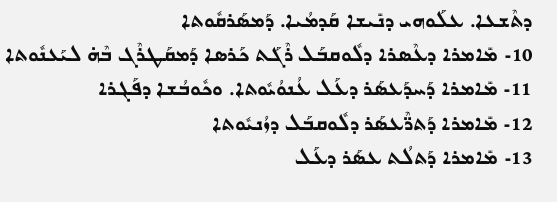ܕܬܶܫܥܐ. ܥܠܰܘܗܝ ܕܢܺܝܫܐ ܩܰܕܡܳܝܐ. ܕܰܡܣܰܪܩܽܘܬܐ
10- ܡܺܐܡܪܐ ܕܥܶܣܪܐ ܕܠܽܘܩܒܰܠ ܪܶܓܰܬ ܟܰܪܣܐ ܕܰܡܩܰܛܪܶܓ ܒܶܗ̇ ܠܝܰܥܢܽܘܬܐ
11- ܡܺܐܡܪܐ ܕܰܚܕܰܥܣܰܪ ܕܥܰܠ ܥܳܢܘܳܝܽܘܬܐ. ܘܟܽܘܒܳܫܐ ܕܦܰܓܪܐ
12- ܡܺܐܡܪܐ ܕܰܬܪ̈ܶܥܣܰܪ ܕܠܽܘܩܒܰܠ ܕܙܳܢܝܽܘܬܐ
13- ܡܺܐܡܪܐ ܕܰܬܠܳܬ ܥܣܰܪ ܕܥܰܠ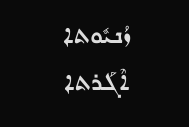ܙܳܢܝܽܘܬܐ
ܐܶܓܰܪܬܐ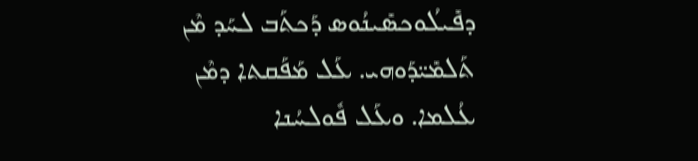ܕܦܺܝܠܳܘܟܣܺܝܢܳܘܣ ܕܰܟܬܰܒ ܠܚܰܕ ܡܶܢ ܬܰܠܡܺܝ̈ܕܰܘܗܝ. ܥܰܠ ܡܰܦܰܩܬܐ ܕܡܶܢ ܥܳܠܡܐ. ܘܥܰܠ ܦܽܘܠܚܳܢܐ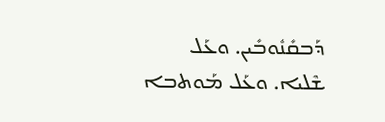ܕܰܒܩܺܢܽܘܒܺܝܢ. ܘܥܰܠ ܫܶܠܝܐ. ܘܥܰܠ ܡܰܘܬܒܐ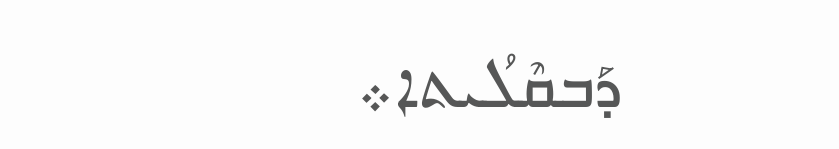ܕܰܒܩܶܠܳܝܬܐ܀